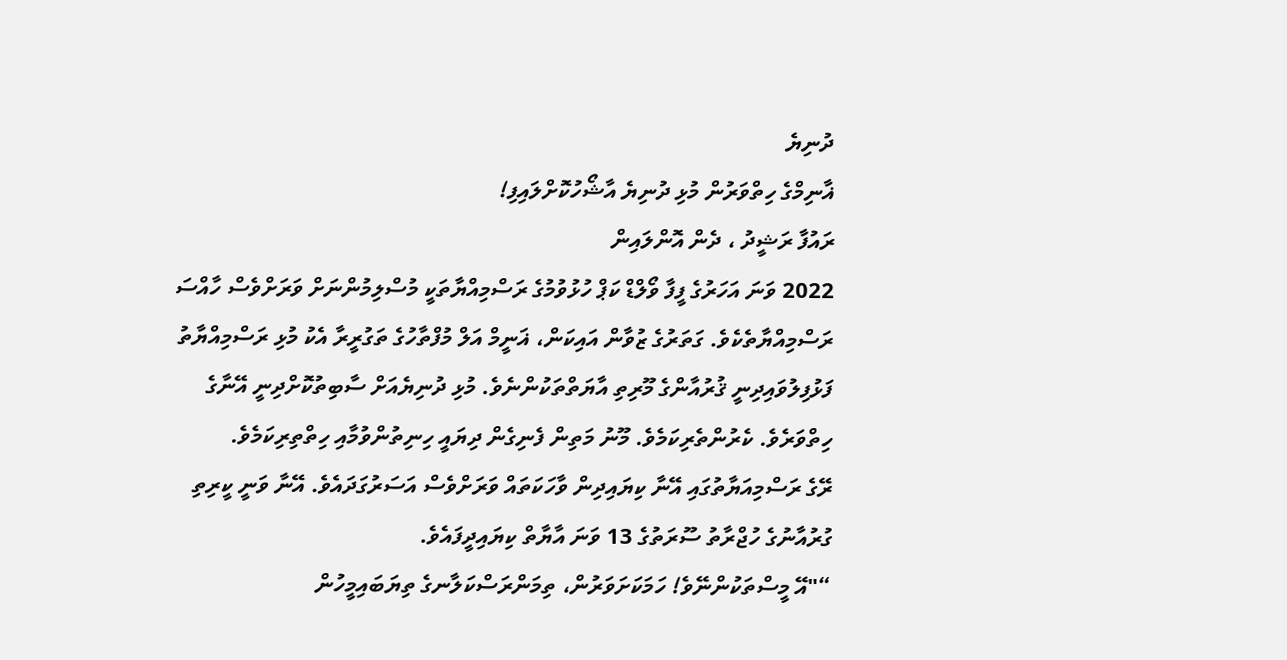ދުނިޔެ
ޣާނިމްގެ ހިތްވަރުން މުޅި ދުނިޔެ އާޝޯހުކޮށްލައިފި!
ރައުފާ ރަޝީދު ، ދެން އޮންލައިން
2022 ވަނަ އަހަރުގެ ފީފާ ވޯލްޑް ކަޕް ހުޅުވުމުގެ ރަސްމިއްޔާތަކީ މުސްލިމުންނަށް ވަރަށްވެސް ހާއްސަ ރަސްމިއްޔާތެކެވެ. ގަތަރުގެ ޒުވާން އައިކަން، ޣަނީމް އަލް މުފްތާހުގެ ތަގުރީރާ އެކު މުޅި ރަސްމިއްޔާތު ފަޅުފިލުވައިދިނީ ޤުރުއާންގެ މޫރިތި އާޔަތްތަކުންނެވެ. މުޅި ދުނިޔެއަށް ސާބިތުކޮށްދިނީ އޭނާގެ ހިތްވަރެވެ. ކެރުންތެރިކަމެވެ. މޫނު މަތިން ފެނިގެން ދިޔައީ ހިނިތުންވުމާއި ހިތްތިރިކަމެވެ.
ރޭގެ ރަސްމިއަޔާތުގައި އޭނާ ކިޔައިދިން ވާހަކަތައް ވަރަށްވެސް އަސަރުގަދައެވެ. އޭނާ ވަނީ ކީރިތި ގުރުއާނުގެ ހުޖްރާތު ސޫރަތުގެ 13 ވަނަ އާޔާތް ކިޔައިދީފައެވެ.
“"އޭ މީސްތަކުންނޭވެ! ހަމަކަށަވަރުން، ތިމަންރަސްކަލާނގެ ތިޔަބައިމީހުން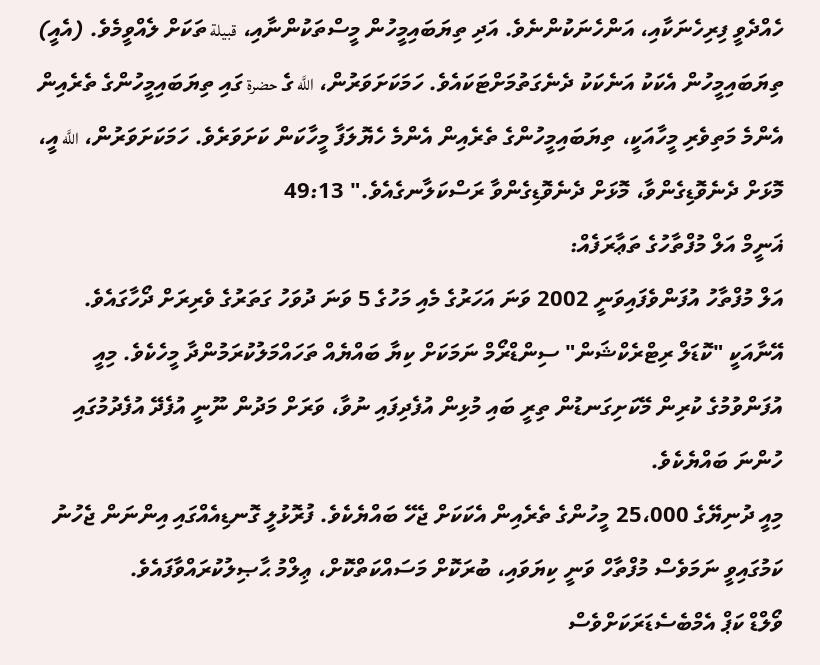ހެއްދެވީ ފިރިހެނަކާއި، އަންހެނަކުންނެވެ. އަދި ތިޔަބައިމީހުން މީސްތަކުންނާއި، قبيلة ތަކަށް ލެއްވީމެވެ. (އެއީ) ތިޔަބައިމީހުން އެކަކު އަނެކަކު ދެނެގަތުމަށްޓަކައެވެ. ހަމަކަށަވަރުން، اللَّه ގެ حضرة ގައި ތިޔަބައިމީހުންގެ ތެރެއިން އެންމެ މަތިވެރި މީހާއަކީ، ތިޔަބައިމީހުންގެ ތެރެއިން އެންމެ ހެޔޮލަފާ މީހާކަން ކަށަވަރެވެ. ހަމަކަށަވަރުން، اللَّه އީ، މޮޅަށް ދެނެވޮޑިގެންވާ، މޮޅަށް ދެނެވޮޑިގެންވާ ރަސްކަލާނގެއެވެ." 49:13
ޣަނީމް އަލް މުފްތާހުގެ ތަޢާރަފެއް:
އަލް މުފްތާހު އުފަންވެފައިވަނީ 2002 ވަނަ އަހަރުގެ މެއި މަހުގެ 5 ވަނަ ދުވަހު ގަތަރުގެ ވެރިރަށް ދޯހާގައެވެ. އޭނާއަކީ "ކޮޑަލް ރިޓްރެކްޝަން" ސިންޑްރޯމް ނަމަކަށް ކިޔާ ބައްޔެއް ތަހައްމަލުކުރަމުންދާ މީހެކެވެ. މިއީ އުފަންވުމުގެ ކުރިން މޭކަށިގަނޑުން ތިރީ ބައި މުޅިން އުފެދިފައި ނުވާ، ވަރަށް މަދުން ނޫނީ އުފެދޭ އުފެދުމުގައި ހުންނަ ބައްޔެކެވެ.
މިއީ ދުނިޔޭގެ 25،000 މީހުންގެ ތެރެއިން އެކަކަށް ޖެހޭ ބައްޔެކެވެ. ފުރޮޅުލީ ގޮނޑިއެއްގައި އިންނަން ޖެހުނު ކަމުގައިވީ ނަމަވެސް މުފްތާހް ވަނީ ކިޔަވައި، ބުރަކޮށް މަސައްކަތްކޮށް، ޢިލްމު ޙާޞިލުކުރައްވާފައެވެ.
ވޯލްޑް ކަޕް އެމްބެސެޑަރަކަށްވެސް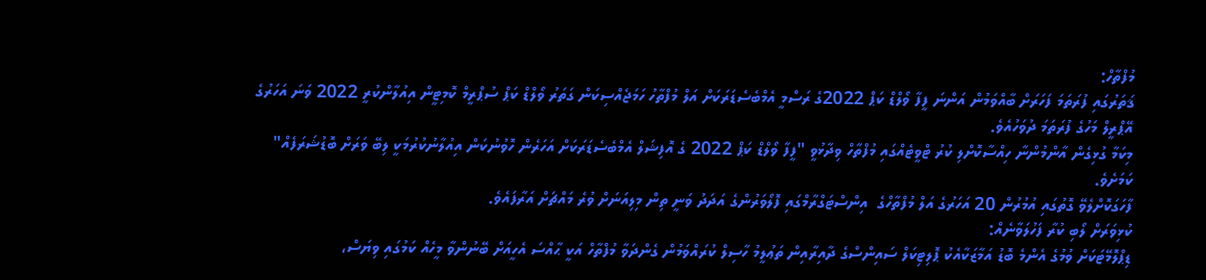މުފްތާހް:
ޤަތަރުގައި ފުރަތަމަ ފަހަރަށް ބާއްވަމުން އަންނަ ފީފާ ވޯލްޑް ކަޕް 2022ގެ ރަސްމީ އެމްބެސެޑަރަކަށް އަލް މުފްތާހު ހަމަޖެއްސިކަން ގަތަރު ވޯލްޑް ކަޕް ސުޕްރީމް ކޮމިޓީން އިއުލާންކުރީ 2022 ވަނަ އަހަރުގެ އޭޕްރީލް މަހުގެ ފުރަތަމަ ދުވަހުއެވެ.
މިކަމާ ގުޅިގެން އާންމުންނާ ހިއްސާކޮށްލި ކުރު ޓްވީޓެއްގައި މުފްތާހް ވިދާޅުވީ "ފީފާ ވޯލްޑް ކަޕް 2022 ގެ އޮފިޝަލް އެމްބެސެޑަރަކަށް އަހަރެން ހޮވުނުކަން އިއުލާނުކުރުމަކީ ލިބޭ ވަރަށް ބޮޑުޝަރަފެއް" ކަމަށެވެ.
ފާހަގަކޮށްލެވޭ ގޮތުގައި އުމުރުން 20 އަހަރުގެ އަލް މުފްތާހްގެ  އިންސްޓަގްރާމްގައި ފޮލޯވަރުންގެ އަދަދު ވަނީ ތިން މިލިއަނަށް ވުރެ މައްޗަށް އަރާފައެވެ.
ކުޅިވަރަށް ލޯބި ކުރާ ފަހުލަވާނެއް:
ޑިޕްލޮމޭޓަކަށް ވުމުގެ އެންމެ ބޮޑު އަމާޒަކާއެކު ޕޮލިޓިކަލް ސައިންސްގެ ދާއިރާއިން ތަޢުލީމު ހާސިލް ކުރައްވަމުން ގެންދަވާ މުފްތާހް އަކީ ޙާއްސަ އެހީއަށް ބޭނުންވާ މީހެއް ކަމުގައި ވިޔަސް،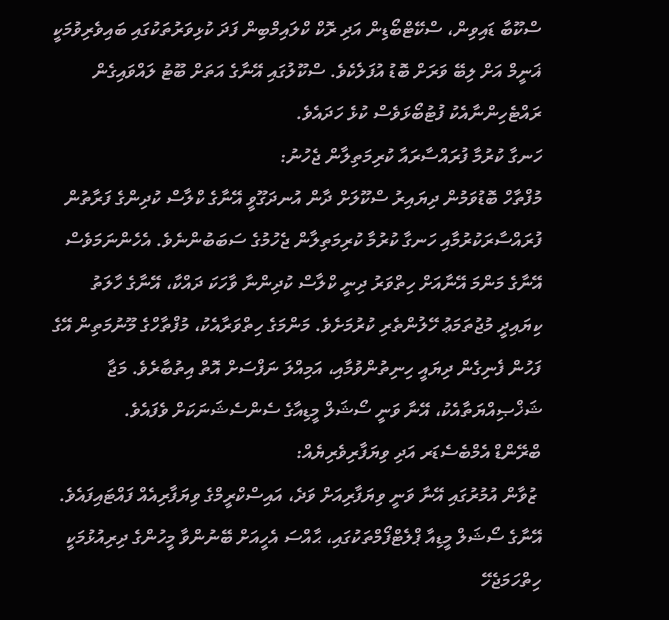ސްކޫބާ ޑައިވިން، ސްކޭޓްބޯޑިން އަދި ރޮކް ކްލައިމްބިން ފަދަ ކުޅިވަރުތަކުގައި ބައިވެރިވުމަކީ ޣަނީމް އަށް ލިބޭ ވަރަށް ބޮޑު އުފަލެކެވެ. ސްކޫލުގައި އޭނާގެ އަތަށް ބޫޓު ލައްވައިގެން ރައްޓެހިންނާއެކު ފުޓުބޯޅަވެސް ކުޅެ ހަދައެވެ.
ހަނގާ ކުރުމާ ފުރައްސާރައާ ކުރިމަތިލާން ޖެހުނު:
މުފްތާހް ބޮޑުވަމުން ދިޔައިރު ސްކޫލަށް ދާން އުނދަގޫވީ އޭނާގެ ކްލާސް ކުދިންގެ ފަރާތުން ފުރައްސާރަކުރުމާއި ހަނގާ ކުރުމާ ކުރިމަތިލާން ޖެހުމުގެ ސަބަބުންނެވެ. އެހެންނަމަވެސް އޭނާގެ މަންމަ އޭނާއަށް ހިތްވަރު ދިނީ ކްލާސް ކުދިންނާ ވާހަކަ ދައްކާ، އޭނާގެ ހާލަތު ކިޔައިދީ މުޖުތަމަޢު ހޭލުންތެރި ކުރުމަށެވެ. މަންމަގެ ހިތްވަރާއެކު، މުފްތާހްގެ މޫނުމަތިން އޭގެ ފަހުން ފެނިގެން ދިޔައީ ހިނިތުންވުމާއި، އަމިއްލަ ނަފްސަށް އޮތް އިތުބާރެވެ. މަޖާ ޝަޚްޞިއްޔަތާއެކު، އޭނާ ވަނީ ސޯޝަލް މީޑިއާގެ ސެންސެޝަނަކަށް ވެފައެވެ.
ބްރޭންޑް އެމްބެސެޑަރ އަދި ވިޔަފާރިވެރިޔެއް:
 ޒުވާން އުމުރުގައި އޭނާ ވަނީ ވިޔަފާރިއަށް ވަދެ، އައިސްކްރީމްގެ ވިޔަފާރިއެއް ފައްޓައިފައެވެ. އޭނާގެ ސޯޝަލް މީޑިއާ ޕްލެޓްފޯމްތަކުގައި، ޙާއްސަ އެހީއަށް ބޭނުންވާ މީހުންގެ ދިރިއުޅުމަކީ ހިތްހަމަޖެހޭ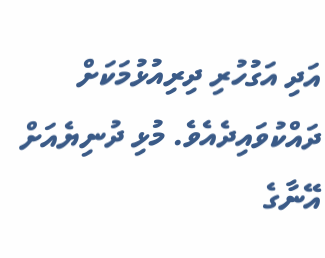އަދި އަގުހުރި ދިރިއުޅުމަކަށް ދައްކުވައިދެއެވެ. މުޅި ދުނިޔެއަށް އޭނާގެ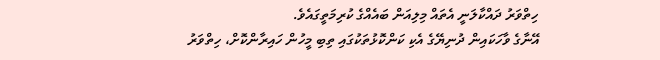ހިތްވަރު ދައްކާލަނީ އެތައް މިލިއަން ބައެއްގެ ކުރިމަތީގައެވެ.
އޭނާގެ ވާހަކައިން ދުނިޔޭގެ އެކި ކަންކޮޅުތަކުގައި ތިބި މީހުން ހައިރާންކޮށް، ހިތްވަރު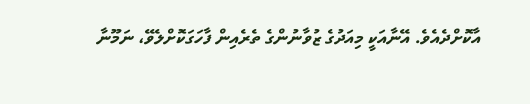އާކޮށްދެއެވެ. އޭނާއަކީ މިއަދުގެ ޒުވާނުންގެ ތެރެއިން ފާހަގަކޮށްލެވޭ، ނަމޫނާ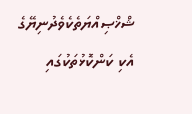ޝްޚްޞިއްޔަތެކެވެދުނިޔޭގެ އެކި ކަންކޮޅުތަކުގައި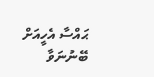ޙައްސާ އެހީއަށް ބޭނުނަވާ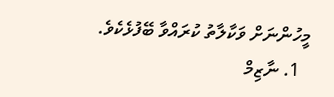މީހުންނަށް ވަކާލާތު ކުރައްވާ ބޭފުޅެކެވެ.
  1. ނާޒިމް